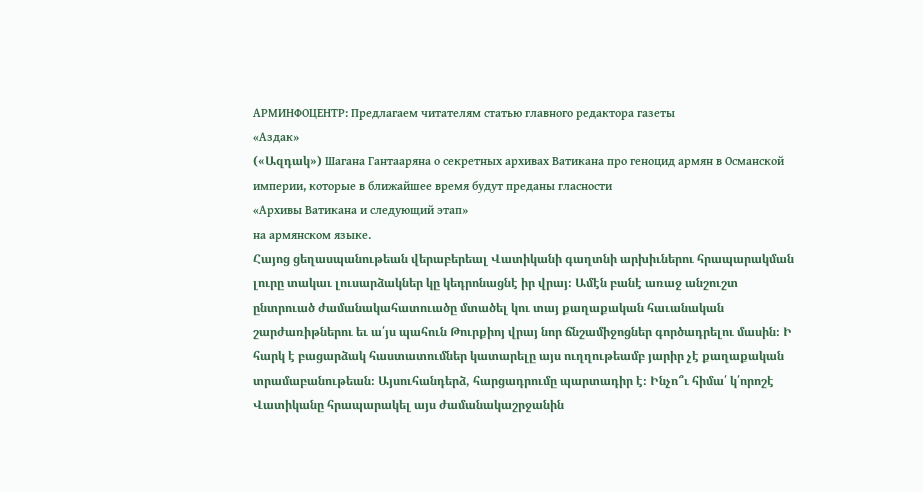АРМИНФОЦЕНТР: Предлагаем читателям статью главного редактора газеты
«Аздак»
(«Ազդակ») Шагана Гантааряна о секретных архивах Ватикана про геноцид армян в Османской империи, которые в ближайшее время будут преданы гласности
«Архивы Ватикана и следующий этап»
на армянском языке.
Հայոց ցեղասպանութեան վերաբերեալ Վատիկանի գաղտնի արխիւներու հրապարակման լուրը տակաւ լուսարձակներ կը կեդրոնացնէ իր վրայ։ Ամէն բանէ առաջ անշուշտ ընտրուած ժամանակահատուածը մտածել կու տայ քաղաքական հաւանական շարժառիթներու եւ ա՛յս պահուն Թուրքիոյ վրայ նոր ճնշամիջոցներ գործադրելու մասին։ Ի հարկ է բացարձակ հաստատումներ կատարելը այս ուղղութեամբ յարիր չէ քաղաքական տրամաբանութեան։ Այսուհանդերձ, հարցադրումը պարտադիր է։ Ինչո՞ւ հիմա՛ կ՛որոշէ Վատիկանը հրապարակել այս ժամանակաշրջանին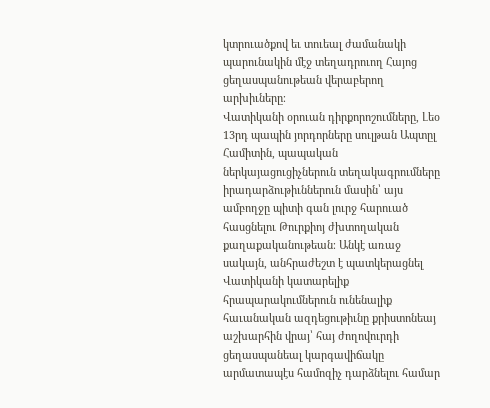կտրուածքով եւ տուեալ ժամանակի պարունակին մէջ տեղադրուող Հայոց ցեղասպանութեան վերաբերող արխիւները։
Վատիկանի օրուան դիրքորոշումները, Լեօ 13րդ պապին յորդորները սուլթան Ապտըլ Համիտին, պապական ներկայացուցիչներուն տեղակագրումները իրադարձութիւններուն մասին՝ այս ամբողջը պիտի գան լուրջ հարուած հասցնելու Թուրքիոյ ժխտողական քաղաքականութեան։ Անկէ առաջ սակայն, անհրաժեշտ է պատկերացնել Վատիկանի կատարելիք հրապարակումներուն ունենալիք հաւանական ազդեցութիւնը քրիստոնեայ աշխարհին վրայ՝ հայ ժողովուրդի ցեղասպանեալ կարգավիճակը արմատապէս համոզիչ դարձնելու համար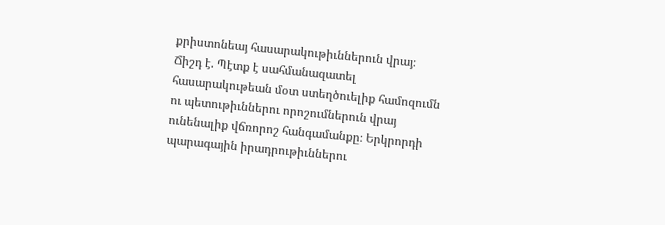քրիստոնեայ հասարակութիւններուն վրայ։
Ճիշդ է. Պէտք է սահմանազատել հասարակութեան մօտ ստեղծուելիք համոզումն ու պետութիւններու որոշումներուն վրայ ունենալիք վճռորոշ հանգամանքը։ Երկրորդի պարագային իրադրութիւններու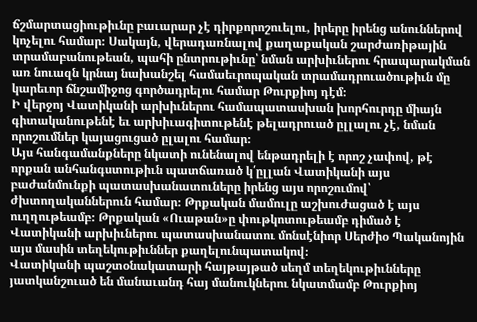ճշմարտացիութիւնը բաւարար չէ դիրքորոշուելու, իրերը իրենց անուններով կոչելու համար։ Սակայն, վերադառնալով քաղաքական շարժառիթային տրամաբանութեան, պահի ընտրութիւնը՝ նման արխիւներու հրապարակման առ նուազն կրնայ նախանշել համաեւրոպական տրամադրուածութիւն մը կարեւոր ճնշամիջոց գործադրելու համար Թուրքիոյ դէմ։
Ի վերջոյ Վատիկանի արխիւներու համապատասխան խորհուրդը միայն գիտականութենէ եւ արխիւագիտութենէ թելադրուած ըլլալու չէ, նման որոշումներ կայացուցած ըլալու համար։
Այս հանգամանքները նկատի ունենալով ենթադրելի է որոշ չափով, թէ որքան անհանգստութիւն պատճառած կ՛ըլլան Վատիկանի այս բաժանմունքի պատասխանատուները իրենց այս որոշումով՝ ժխտողականներուն համար։ Թրքական մամուլը աշխուժացած է այս ուղղութեամբ։ Թրքական «Ուաթան»ը փութկոտութեամբ դիմած է Վատիկանի արխիւներու պատասխանատու մոնսէնիոր Սերժիօ Պականոյին այս մասին տեղեկութիւններ քաղելունպատակով։
Վատիկանի պաշտօնակատարի հայթայթած սեղմ տեղեկութիւնները յատկանշուած են մանաւանդ հայ մանուկներու նկատմամբ Թուրքիոյ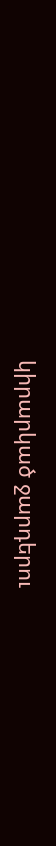կիրարկած ջարդերու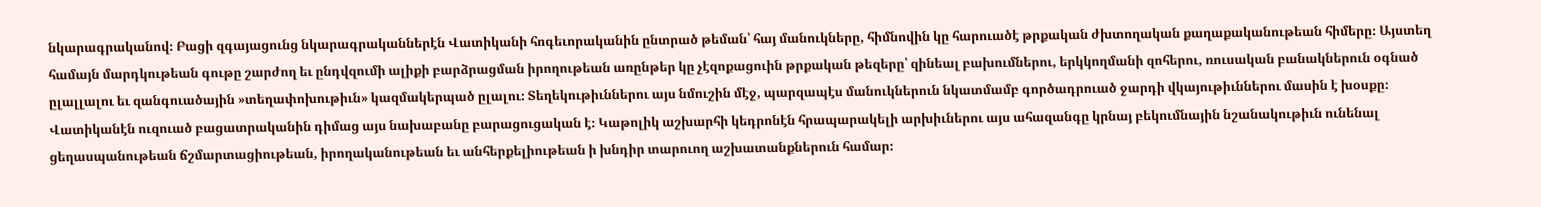նկարագրականով։ Բացի զգայացունց նկարագրականներէն Վատիկանի հոգեւորականին ընտրած թեման՝ հայ մանուկները, հիմնովին կը հարուածէ թրքական ժխտողական քաղաքականութեան հիմերը։ Այստեղ համայն մարդկութեան գութը շարժող եւ ընդվզումի ալիքի բարձրացման իրողութեան առընթեր կը չէզոքացուին թրքական թեզերը՝ զինեալ բախումներու, երկկողմանի զոհերու, ռուսական բանակներուն օգնած ըլալլալու եւ զանգուածային »տեղափոխութիւն» կազմակերպած ըլալու։ Տեղեկութիւններու այս նմուշին մէջ, պարզապէս մանուկներուն նկատմամբ գործադրուած ջարդի վկայութիւններու մասին է խօսքը։
Վատիկանէն ուզուած բացատրականին դիմաց այս նախաբանը բարացուցական է։ Կաթոլիկ աշխարհի կեդրոնէն հրապարակելի արխիւներու այս ահազանգը կրնայ բեկումնային նշանակութիւն ունենալ ցեղասպանութեան ճշմարտացիութեան, իրողականութեան եւ անհերքելիութեան ի խնդիր տարուող աշխատանքներուն համար։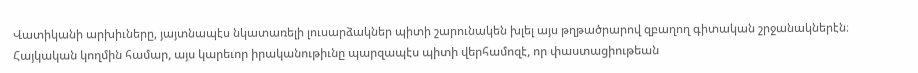Վատիկանի արխիւները, յայտնապէս նկատառելի լուսարձակներ պիտի շարունակեն խլել այս թղթածրարով զբաղող գիտական շրջանակներէն։
Հայկական կողմին համար, այս կարեւոր իրականութիւնը պարզապէս պիտի վերհամոզէ, որ փաստացիութեան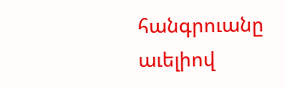հանգրուանը աւելիով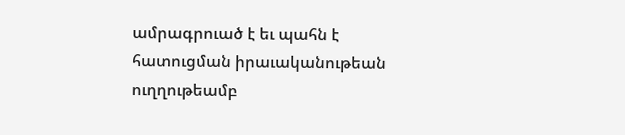ամրագրուած է եւ պահն է հատուցման իրաւականութեան ուղղութեամբ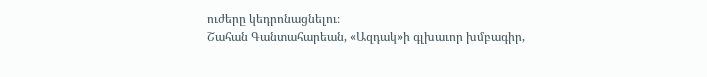ուժերը կեդրոնացնելու։
Շահան Գանտահարեան, «Ազդակ»ի գլխաւոր խմբագիր,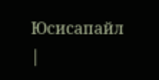Юсисапайл
|